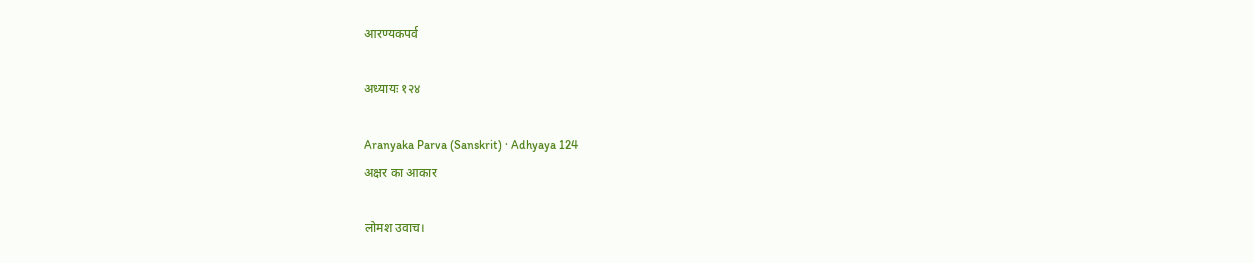आरण्यकपर्व

अध्यायः १२४

Aranyaka Parva (Sanskrit) · Adhyaya 124
अक्षर का आकार

लोमश उवाच।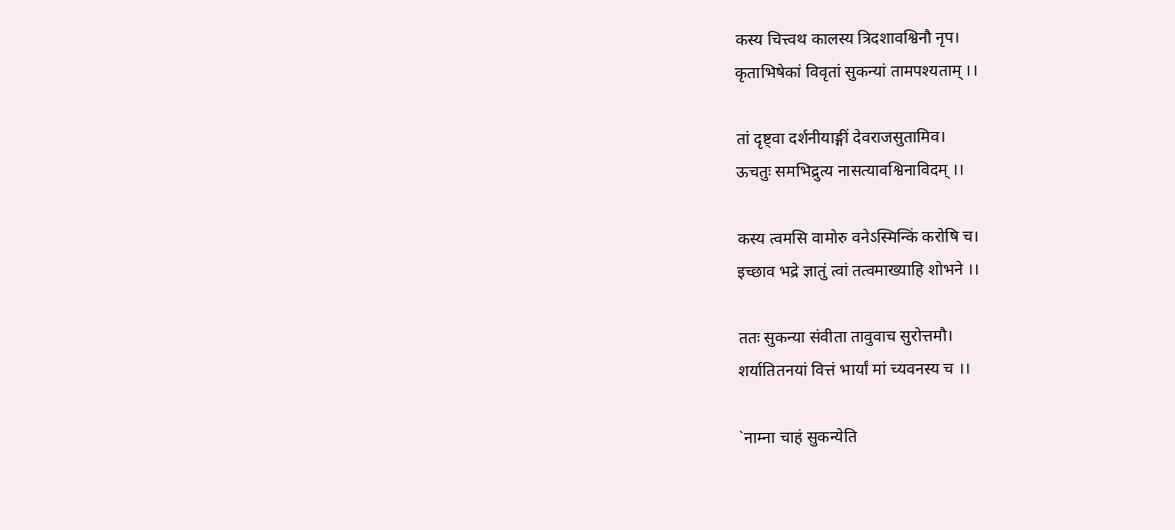कस्य चित्त्वथ कालस्य त्रिदशावश्विनौ नृप।
कृताभिषेकां विवृतां सुकन्यां तामपश्यताम् ।।

तां दृष्ट्वा दर्शनीयाङ्गीं देवराजसुतामिव।
ऊचतुः समभिद्रुत्य नासत्यावश्विनाविदम् ।।

कस्य त्वमसि वामोरु वनेऽस्मिन्किं करोषि च।
इच्छाव भद्रे ज्ञातुं त्वां तत्वमाख्याहि शोभने ।।

ततः सुकन्या संवीता तावुवाच सुरोत्तमौ।
शर्यातितनयां वित्तं भार्यां मां च्यवनस्य च ।।

`नाम्ना चाहं सुकन्येति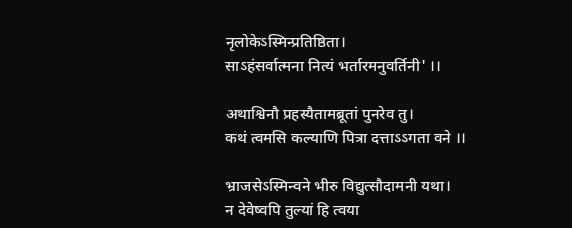नृलोकेऽस्मिन्प्रतिष्ठिता।
साऽहंसर्वात्मना नित्यं भर्तारमनुवर्तिनी' ।।

अथाश्विनौ प्रहस्यैतामब्रूतां पुनरेव तु।
कथं त्वमसि कल्याणि पित्रा दत्ताऽऽगता वने ।।

भ्राजसेऽस्मिन्वने भीरु विद्युत्सौदामनी यथा।
न देवेष्वपि तुल्यां हि त्वया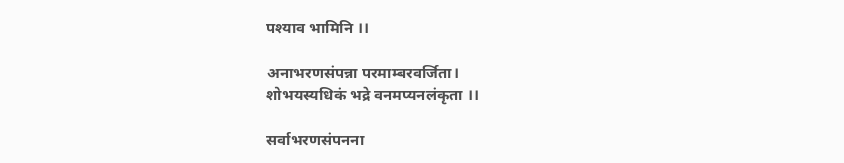पश्याव भामिनि ।।

अनाभरणसंपन्ना परमाम्बरवर्जिता।
शोभयस्यधिकं भद्रे वनमप्यनलंकृता ।।

सर्वाभरणसंपनना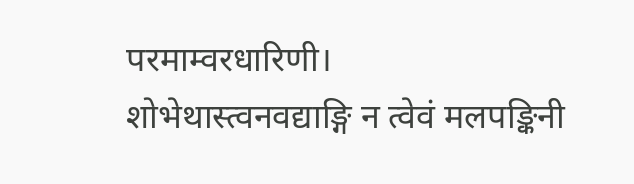परमाम्वरधारिणी।
शोभेथास्त्वनवद्याङ्गि न त्वेवं मलपङ्किनी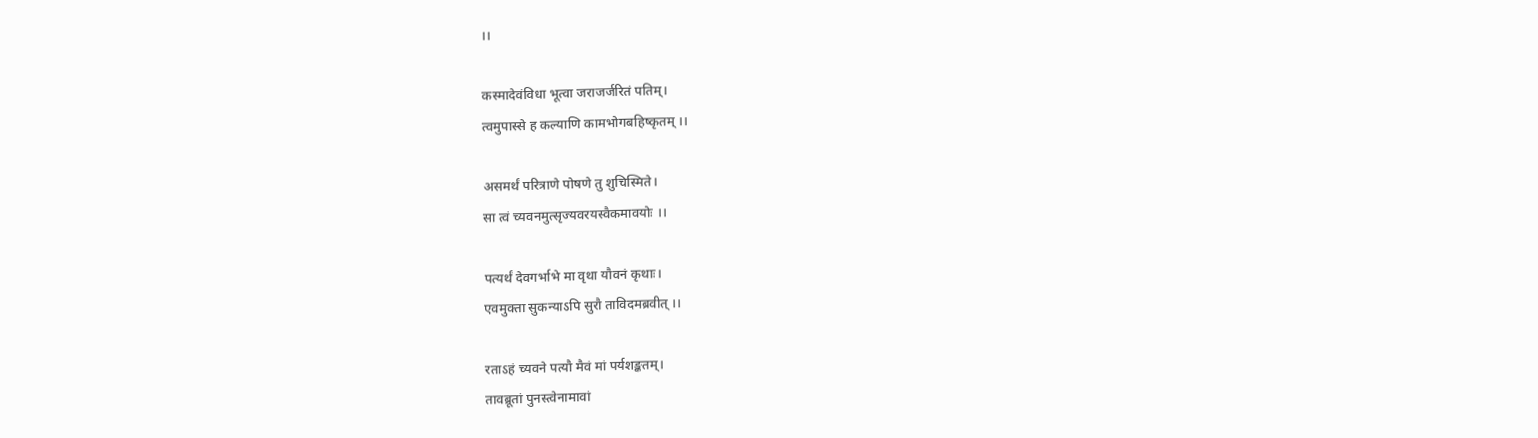।।

कस्मादेवंविधा भूत्वा जराजर्जरितं पतिम्।
त्वमुपास्से ह कल्याणि कामभोगबहिष्कृतम् ।।

असमर्थं परित्राणे पोषणे तु शुचिस्मिते।
सा त्वं च्यवनमुत्सृज्यवरयस्वैकमावयोः ।।

पत्यर्थं देवगर्भाभे मा वृथा यौवनं कृथाः।
एवमुक्ता सुकन्याऽपि सुरौ ताविदमब्रवीत् ।।

रताऽहं च्यवने पत्यौ मैवं मां पर्यशङ्कतम्।
तावब्रूतां पुनस्त्वेनामावां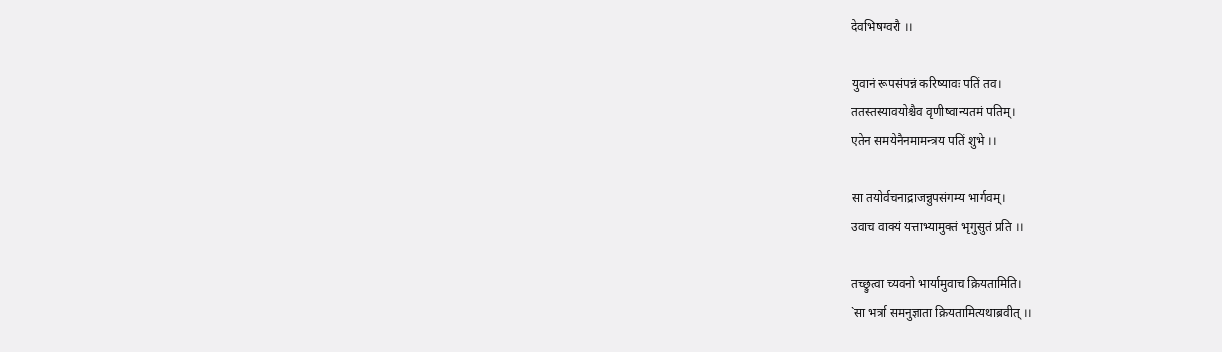देवभिषग्वरौ ।।

युवानं रूपसंपन्नं करिष्यावः पतिं तव।
ततस्तस्यावयोश्चैव वृणीष्वान्यतमं पतिम्।
एतेन समयेनैनमामन्त्रय पतिं शुभे ।।

सा तयोर्वचनाद्राजन्नुपसंगम्य भार्गवम्।
उवाच वाक्यं यत्ताभ्यामुक्तं भृगुसुतं प्रति ।।

तच्छ्रुत्वा च्यवनो भार्यामुवाच क्रियतामिति।
`सा भर्त्रा समनुज्ञाता क्रियतामित्यथाब्रवीत् ।।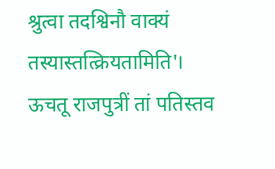श्रुत्वा तदश्विनौ वाक्यं तस्यास्तत्क्रियतामिति'।
ऊचतू राजपुत्रीं तां पतिस्तव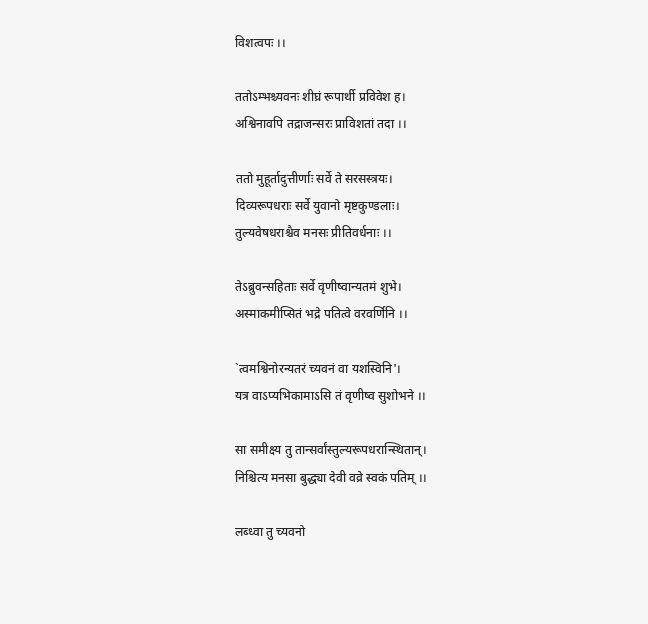विशत्वपः ।।

ततोऽम्भश्च्यवनः शीघ्रं रूपार्थी प्रविवेश ह।
अश्विनावपि तद्राजन्सरः प्राविशतां तदा ।।

ततो मुहूर्तादुत्तीर्णाः सर्वे ते सरसस्त्रयः।
दिव्यरूपधराः सर्वे युवानो मृष्टकुण्डलाः।
तुल्यवेषधराश्चैव मनसः प्रीतिवर्धनाः ।।

तेऽब्रुवन्सहिताः सर्वे वृणीष्वान्यतमं शुभे।
अस्माकमीप्सितं भद्रे पतित्वे वरवर्णिनि ।।

`त्वमश्विनोरन्यतरं च्यवनं वा यशस्विनि'।
यत्र वाऽप्यभिकामाऽसि तं वृणीष्व सुशोभने ।।

सा समीक्ष्य तु तान्सर्वांस्तुल्यरूपधरान्स्थितान्।
निश्चित्य मनसा बुद्ध्या देवी वव्रे स्वकं पतिम् ।।

लब्ध्वा तु च्यवनो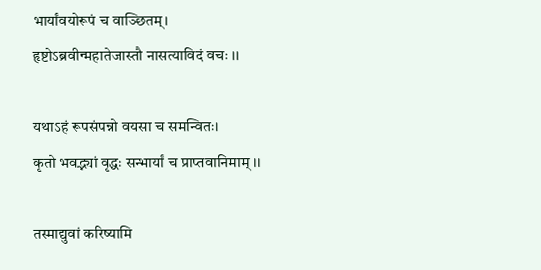भार्यांवयोरूपं च वाञ्छितम्।
हृष्टोऽब्रवीन्महातेजास्तौ नासत्याविदं वचः ।।

यथाऽहं रूपसंपन्नो वयसा च समन्वितः।
कृतो भवद्भ्यां वृद्धः सन्भार्यां च प्राप्तवानिमाम् ।।

तस्माद्युवां करिष्यामि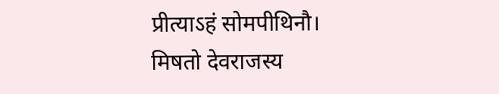प्रीत्याऽहं सोमपीथिनौ।
मिषतो देवराजस्य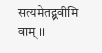सत्यमेतद्ब्रवीमि वाम् ।।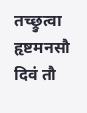तच्छ्रुत्वा हृष्टमनसौ दिवं तौ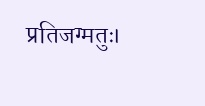प्रतिजग्मतुः।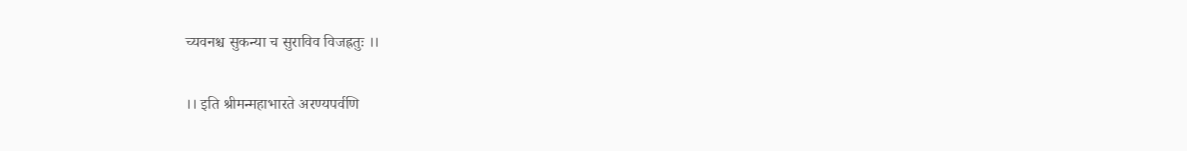च्यवनश्च सुकन्या च सुराविव विजह्रतुः ।।

।। इति श्रीमन्महाभारते अरण्यपर्वणि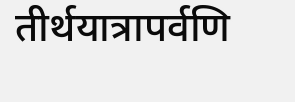तीर्थयात्रापर्वणि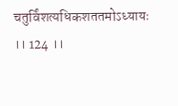चतुर्विंशत्यधिकशततमोऽध्यायः ।। 124 ।।